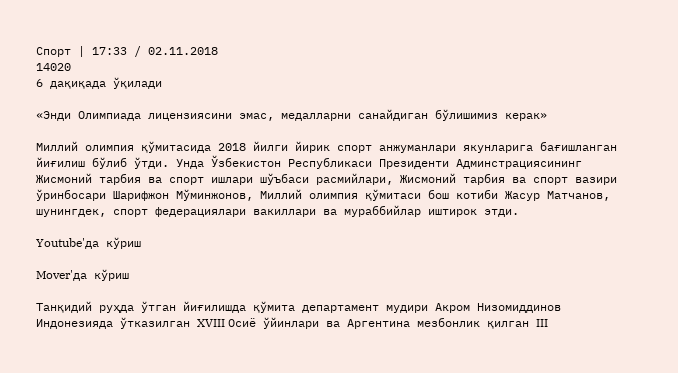Спорт | 17:33 / 02.11.2018
14020
6 дақиқада ўқилади

«Энди Олимпиада лицензиясини эмас, медалларни санайдиган бўлишимиз керак»

Миллий олимпия қўмитасида 2018 йилги йирик спорт анжуманлари якунларига бағишланган йиғилиш бўлиб ўтди. Унда Ўзбекистон Республикаси Президенти Админстрациясининг Жисмоний тарбия ва спорт ишлари шўъбаси расмийлари, Жисмоний тарбия ва спорт вазири ўринбосари Шарифжон Мўминжонов, Миллий олимпия қўмитаси бош котиби Жасур Матчанов, шунингдек, спорт федерациялари вакиллари ва мураббийлар иштирок этди.

Youtube'да кўриш

Mover'да кўриш

Танқидий руҳда ўтган йиғилишда қўмита департамент мудири Акром Низомиддинов Индонезияда ўтказилган XVIII Осиё ўйинлари ва Аргентина мезбонлик қилган III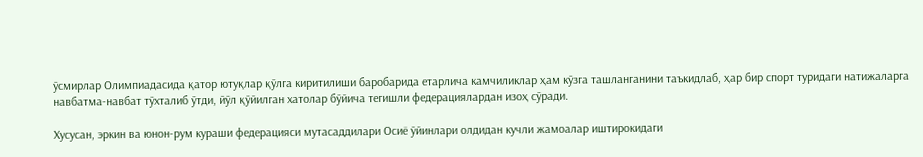ўсмирлар Олимпиадасида қатор ютуқлар қўлга киритилиши баробарида етарлича камчиликлар ҳам кўзга ташланганини таъкидлаб, ҳар бир спорт туридаги натижаларга навбатма-навбат тўхталиб ўтди, йўл қўйилган хатолар бўйича тегишли федерациялардан изоҳ сўради.

Хусусан, эркин ва юнон-рум кураши федерацияси мутасаддилари Осиё ўйинлари олдидан кучли жамоалар иштирокидаги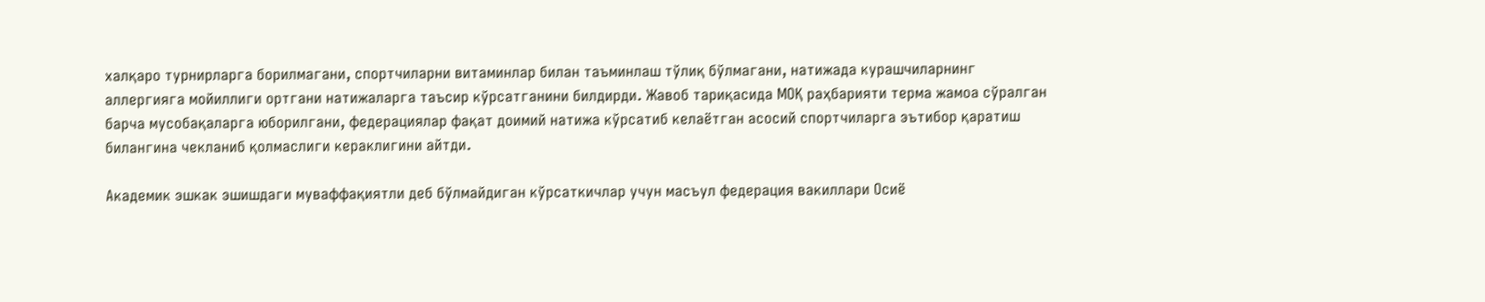халқаро турнирларга борилмагани, спортчиларни витаминлар билан таъминлаш тўлиқ бўлмагани, натижада курашчиларнинг аллергияга мойиллиги ортгани натижаларга таъсир кўрсатганини билдирди. Жавоб тариқасида МОҚ раҳбарияти терма жамоа сўралган барча мусобақаларга юборилгани, федерациялар фақат доимий натижа кўрсатиб келаётган асосий спортчиларга эътибор қаратиш билангина чекланиб қолмаслиги кераклигини айтди.

Академик эшкак эшишдаги муваффақиятли деб бўлмайдиган кўрсаткичлар учун масъул федерация вакиллари Осиё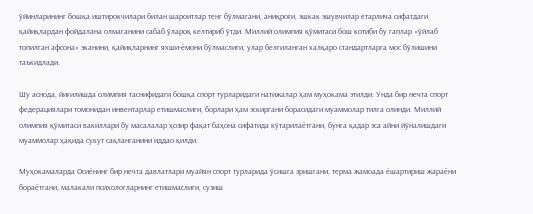ўйинларининг бошқа иштирокчилари билан шароитлар тенг бўлмагани, аниқроғи, эшкак эшувчилар етарлича сифатдаги қайиқлардан фойдалана олмаганини сабаб ўлароқ келтириб ўтди. Миллий олимпия қўмитаси бош котиби бу гаплар «ўйлаб топилган афсона» эканини, қайиқларнинг яхши-ёмони бўлмаслиги, улар белгиланган халқаро стандартларга мос бўлишини таъкидлади.

Шу аснода, йиғилишда олимпия таснифидаги бошқа спорт турларидаги натижалар ҳам муҳокама этилди. Унда бир нечта спорт федерациялари томонидан инвентарлар етишмаслиги, борлари ҳам эскиргани борасидаги муаммолар тилга олинди. Миллий олимпия қўмитаси вакиллари бу масалалар ҳозир фақат баҳона сифатида кўтарилаётгани, бунга қадар эса айни йўналишдаги муаммолар ҳақида сукут сақланганини иддао қилди.

Муҳокамаларда Осиёнинг бир нечта давлатлари муайян спорт турларида ўсишга эришгани, терма жамоада ёшартириш жараёни бораётгани, малакали психологларнинг етишмаслиги, сузиш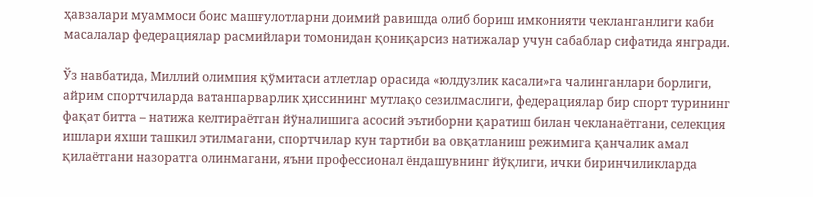ҳавзалари муаммоси боис машғулотларни доимий равишда олиб бориш имконияти чекланганлиги каби масалалар федерациялар расмийлари томонидан қониқарсиз натижалар учун сабаблар сифатида янгради.

Ўз навбатида, Миллий олимпия қўмитаси атлетлар орасида «юлдузлик касали»га чалинганлари борлиги, айрим спортчиларда ватанпарварлик ҳиссининг мутлақо сезилмаслиги, федерациялар бир спорт турининг фақат битта – натижа келтираётган йўналишига асосий эътиборни қаратиш билан чекланаётгани, селекция ишлари яхши ташкил этилмагани, спортчилар кун тартиби ва овқатланиш режимига қанчалик амал қилаётгани назоратга олинмагани, яъни профессионал ёндашувнинг йўқлиги, ички биринчиликларда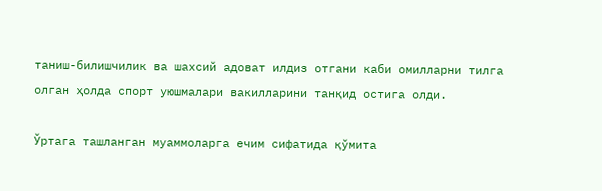таниш-билишчилик ва шахсий адоват илдиз отгани каби омилларни тилга олган ҳолда спорт уюшмалари вакилларини танқид остига олди.

Ўртага ташланган муаммоларга ечим сифатида қўмита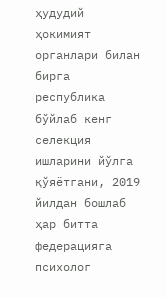ҳудудий ҳокимият органлари билан бирга республика бўйлаб кенг селекция ишларини йўлга қўяётгани, 2019 йилдан бошлаб ҳар битта федерацияга психолог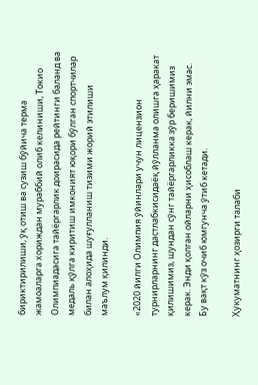бириктирилиши, ўқ отиш ва сузиш бўйича терма жамоаларга хориждан мураббий олиб келиниши, Токио Олимпиадасига тайёргарлик доирасида рейтинги баланд ва медаль қўлга киритиш имконият юқори бўлган спортчилар билан алоҳида шуғулланиш тизими жорий этилиши маълум қилинди.

«2020 йилги Олимпия ўйинлари учун лицензион турнирларнинг дастлабкисидаёқ йўлланма олишга ҳаракат қилишимиз, шундан сўнг тайёргарликка зўр беришимиз керак. Энди қолган ойларни ҳисоблаш керак, йилни эмас. Бу вақт кўз очиб юмгунча ўтиб кетади.

Ҳукуматнинг ҳозирги талаби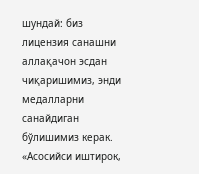шундай: биз лицензия санашни аллақачон эсдан чиқаришимиз, энди медалларни санайдиган бўлишимиз керак. «Асосийси иштирок,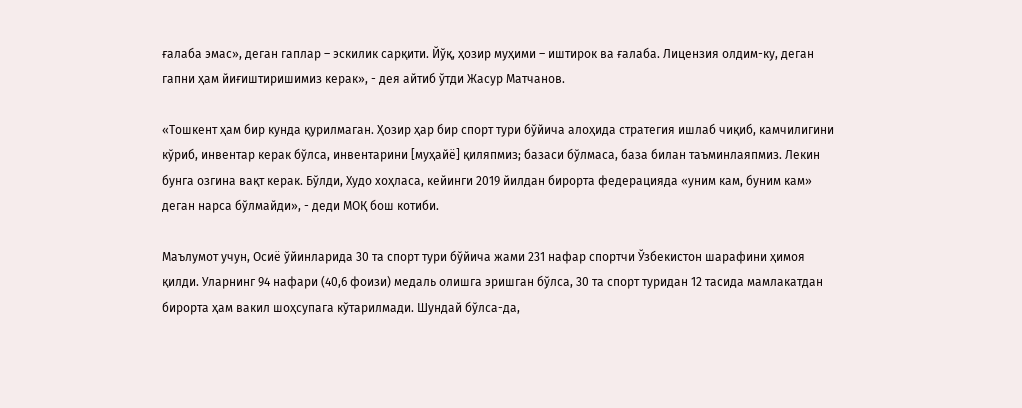ғалаба эмас», деган гаплар – эскилик сарқити. Йўқ, ҳозир муҳими – иштирок ва ғалаба. Лицензия олдим-ку, деган гапни ҳам йиғиштиришимиз керак», - дея айтиб ўтди Жасур Матчанов.

«Тошкент ҳам бир кунда қурилмаган. Ҳозир ҳар бир спорт тури бўйича алоҳида стратегия ишлаб чиқиб, камчилигини кўриб, инвентар керак бўлса, инвентарини [муҳайё] қиляпмиз; базаси бўлмаса, база билан таъминлаяпмиз. Лекин бунга озгина вақт керак. Бўлди, Худо хоҳласа, кейинги 2019 йилдан бирорта федерацияда «уним кам, буним кам» деган нарса бўлмайди», - деди МОҚ бош котиби.

Маълумот учун, Осиё ўйинларида 30 та спорт тури бўйича жами 231 нафар спортчи Ўзбекистон шарафини ҳимоя қилди. Уларнинг 94 нафари (40,6 фоизи) медаль олишга эришган бўлса, 30 та спорт туридан 12 тасида мамлакатдан бирорта ҳам вакил шоҳсупага кўтарилмади. Шундай бўлса-да,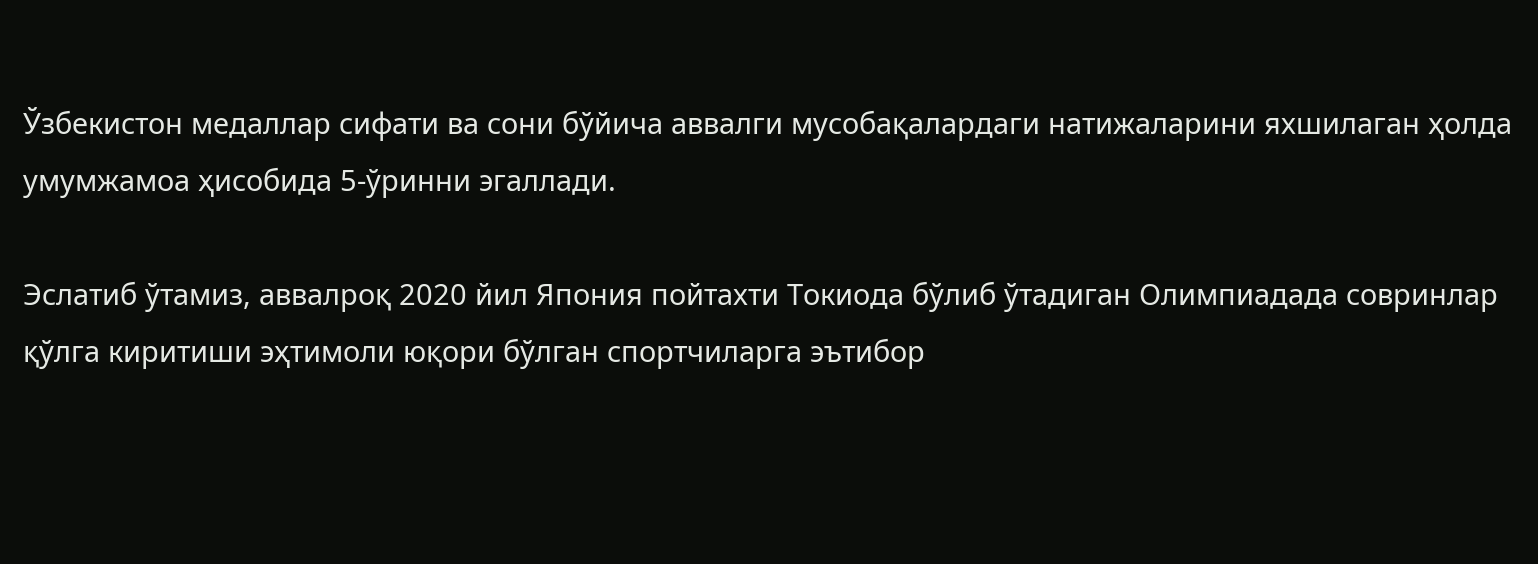Ўзбекистон медаллар сифати ва сони бўйича аввалги мусобақалардаги натижаларини яхшилаган ҳолда умумжамоа ҳисобида 5-ўринни эгаллади.

Эслатиб ўтамиз, аввалроқ 2020 йил Япония пойтахти Токиода бўлиб ўтадиган Олимпиадада совринлар қўлга киритиши эҳтимоли юқори бўлган спортчиларга эътибор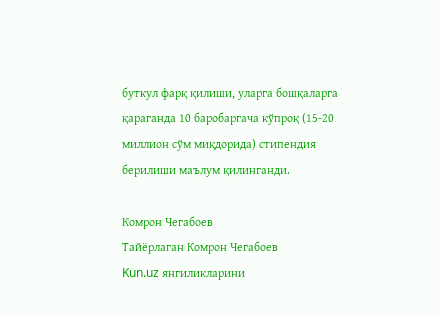буткул фарқ қилиши, уларга бошқаларга қараганда 10 баробаргача кўпроқ (15-20 миллион сўм миқдорида) стипендия берилиши маълум қилинганди.

Комрон Чегабоев
Тайёрлаган Комрон Чегабоев
Kun.uz янгиликларини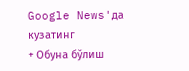Google News'да кузатинг
+ Обуна бўлиш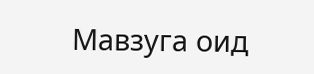Мавзуга оид